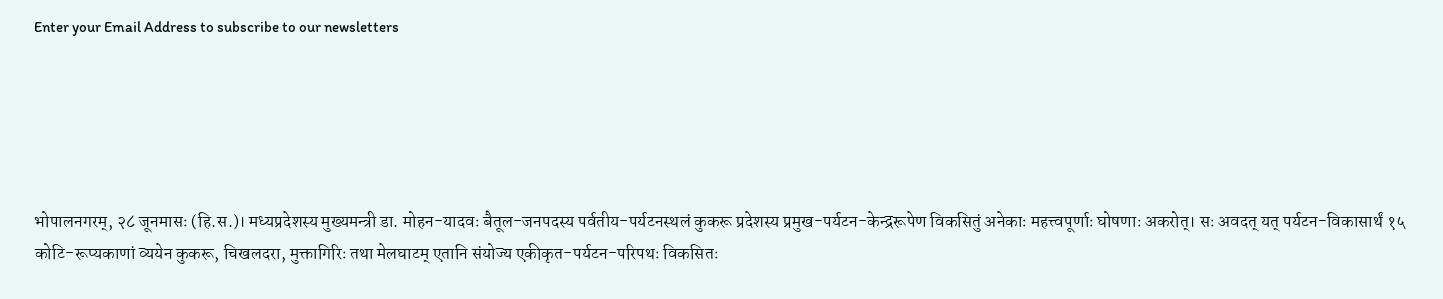Enter your Email Address to subscribe to our newsletters





भोपालनगरम्, २८ जूनमासः (हि.स.)। मध्यप्रदेशस्य मुख्यमन्त्री डा. मोहन-यादवः बैतूल-जनपदस्य पर्वतीय-पर्यटनस्थलं कुकरू प्रदेशस्य प्रमुख-पर्यटन-केन्द्ररूपेण विकसितुं अनेकाः महत्त्वपूर्णाः घोषणाः अकरोत्। सः अवदत् यत् पर्यटन-विकासार्थं १५ कोटि-रूप्यकाणां व्ययेन कुकरू, चिखलदरा, मुक्तागिरिः तथा मेलघाटम् एतानि संयोज्य एकीकृत-पर्यटन-परिपथः विकसितः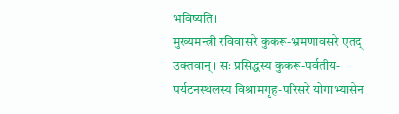भविष्यति।
मुख्यमन्त्री रविवासरे कुकरू-भ्रमणावसरे एतद् उक्तवान्। सः प्रसिद्धस्य कुकरू-पर्वतीय-पर्यटनस्थलस्य विश्रामगृह-परिसरे योगाभ्यासेन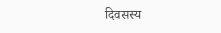दिवसस्य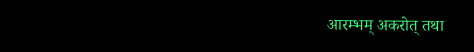आरम्भम् अकरोत् तथा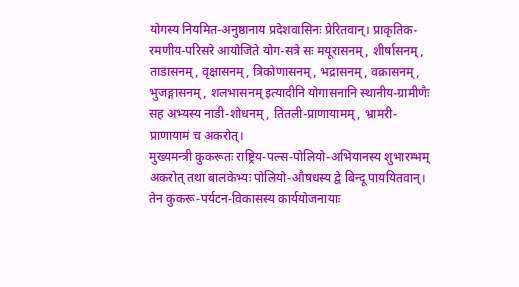योगस्य नियमित-अनुष्ठानाय प्रदेशवासिनः प्रेरितवान्। प्राकृतिक-रमणीय-परिसरे आयोजिते योग-सत्रे सः मयूरासनम्, शीर्षासनम्, ताडासनम्, वृक्षासनम्, त्रिकोणासनम्, भद्रासनम्, वक्रासनम्, भुजङ्गासनम्, शलभासनम् इत्यादीनि योगासनानि स्थानीय-ग्रामीणैः सह अभ्यस्य नाडी-शोधनम्, तितली-प्राणायामम्, भ्रामरी-प्राणायामं च अकरोत्।
मुख्यमन्त्री कुकरूतः राष्ट्रिय-पल्स-पोलियो-अभियानस्य शुभारम्भम् अकरोत् तथा बालकेभ्यः पोलियो-औषधस्य द्वे बिन्दू पाययितवान्। तेन कुकरू-पर्यटन-विकासस्य कार्ययोजनायाः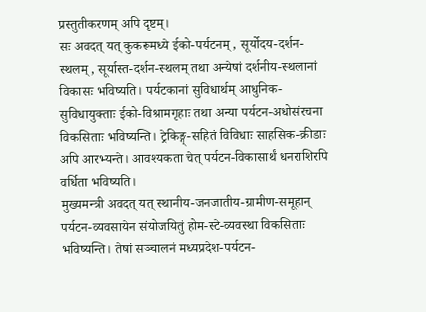प्रस्तुतीकरणम् अपि दृष्टम्।
सः अवदत् यत् कुकरूमध्ये ईको-पर्यटनम्, सूर्योदय-दर्शन-स्थलम्, सूर्यास्त-दर्शन-स्थलम् तथा अन्येषां दर्शनीय-स्थलानां विकासः भविष्यति। पर्यटकानां सुविधार्थम् आधुनिक-सुविधायुक्ताः ईको-विश्रामगृहाः तथा अन्या पर्यटन-अधोसंरचना विकसिताः भविष्यन्ति। ट्रेकिङ्ग्-सहितं विविधाः साहसिक-क्रीडाः अपि आरभ्यन्ते। आवश्यकता चेत् पर्यटन-विकासार्थं धनराशिरपि वर्धिता भविष्यति।
मुख्यमन्त्री अवदत् यत् स्थानीय-जनजातीय-ग्रामीण-समूहान् पर्यटन-व्यवसायेन संयोजयितुं होम-स्टे-व्यवस्था विकसिताः भविष्यन्ति। तेषां सञ्चालनं मध्यप्रदेश-पर्यटन-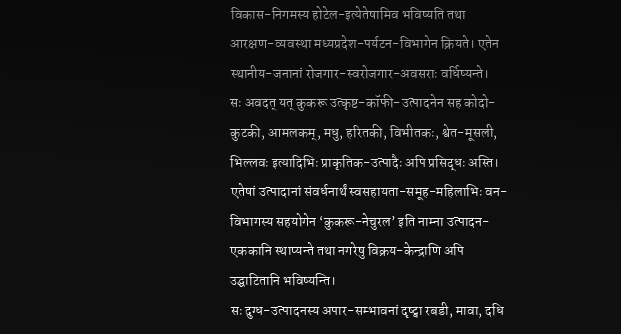विकास-निगमस्य होटेल-इत्येतेषामिव भविष्यति तथा आरक्षण-व्यवस्था मध्यप्रदेश-पर्यटन-विभागेन क्रियते। एतेन स्थानीय-जनानां रोजगार-स्वरोजगार-अवसराः वर्धिष्यन्ते।
सः अवदत् यत् कुकरू उत्कृष्ट-कॉफी-उत्पादनेन सह कोदो-कुटकी, आमलकम्, मधु, हरितकी, विभीतकः, श्वेत-मूसली, भिल्लवः इत्यादिभिः प्राकृतिक-उत्पादैः अपि प्रसिद्धः अस्ति। एतेषां उत्पादानां संवर्धनार्थं स्वसहायता-समूह-महिलाभिः वन-विभागस्य सहयोगेन ‘कुकरू-नेचुरल’ इति नाम्ना उत्पादन-एककानि स्थाप्यन्ते तथा नगरेषु विक्रय-केन्द्राणि अपि उद्घाटितानि भविष्यन्ति।
सः दुग्ध-उत्पादनस्य अपार-सम्भावनां दृष्ट्वा रबडी, मावा, दधि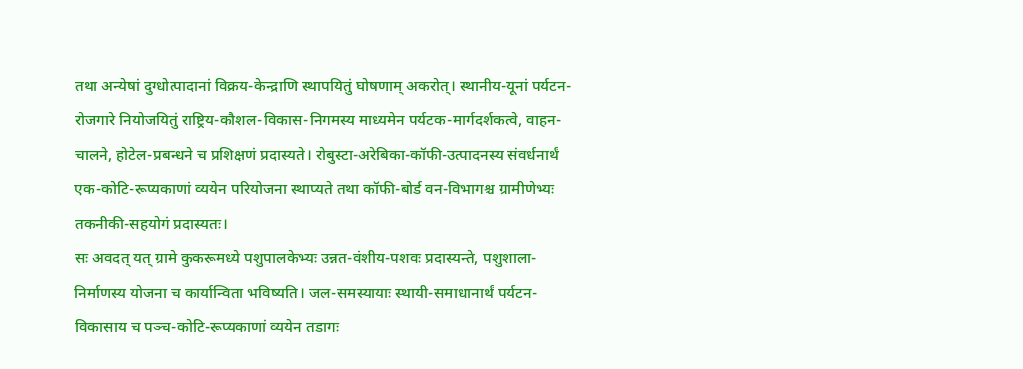तथा अन्येषां दुग्धोत्पादानां विक्रय-केन्द्राणि स्थापयितुं घोषणाम् अकरोत्। स्थानीय-यूनां पर्यटन-रोजगारे नियोजयितुं राष्ट्रिय-कौशल-विकास-निगमस्य माध्यमेन पर्यटक-मार्गदर्शकत्वे, वाहन-चालने, होटेल-प्रबन्धने च प्रशिक्षणं प्रदास्यते। रोबुस्टा-अरेबिका-कॉफी-उत्पादनस्य संवर्धनार्थं एक-कोटि-रूप्यकाणां व्ययेन परियोजना स्थाप्यते तथा कॉफी-बोर्ड वन-विभागश्च ग्रामीणेभ्यः तकनीकी-सहयोगं प्रदास्यतः।
सः अवदत् यत् ग्रामे कुकरूमध्ये पशुपालकेभ्यः उन्नत-वंशीय-पशवः प्रदास्यन्ते, पशुशाला-निर्माणस्य योजना च कार्यान्विता भविष्यति। जल-समस्यायाः स्थायी-समाधानार्थं पर्यटन-विकासाय च पञ्च-कोटि-रूप्यकाणां व्ययेन तडागः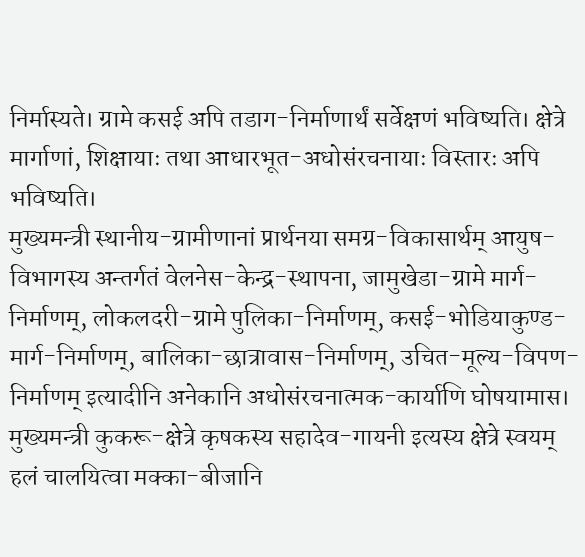निर्मास्यते। ग्रामे कसई अपि तडाग-निर्माणार्थं सर्वेक्षणं भविष्यति। क्षेत्रे मार्गाणां, शिक्षायाः तथा आधारभूत-अधोसंरचनायाः विस्तारः अपि भविष्यति।
मुख्यमन्त्री स्थानीय-ग्रामीणानां प्रार्थनया समग्र-विकासार्थम् आयुष-विभागस्य अन्तर्गतं वेलनेस-केन्द्र-स्थापना, जामुखेडा-ग्रामे मार्ग-निर्माणम्, लोकलदरी-ग्रामे पुलिका-निर्माणम्, कसई-भोडियाकुण्ड-मार्ग-निर्माणम्, बालिका-छात्रावास-निर्माणम्, उचित-मूल्य-विपण-निर्माणम् इत्यादीनि अनेकानि अधोसंरचनात्मक-कार्याणि घोषयामास।
मुख्यमन्त्री कुकरू-क्षेत्रे कृषकस्य सहादेव-गायनी इत्यस्य क्षेत्रे स्वयम् हलं चालयित्वा मक्का-बीजानि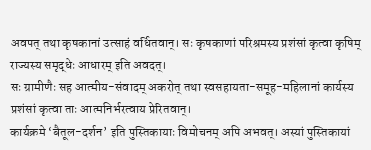अवपत् तथा कृषकानां उत्साहं वर्धितवान्। सः कृषकाणां परिश्रमस्य प्रशंसां कृत्वा कृषिम् राज्यस्य समृद्धेः आधारम् इति अवदत्।
सः ग्रामीणैः सह आत्मीय-संवादम् अकरोत् तथा स्वसहायता-समूह-महिलानां कार्यस्य प्रशंसां कृत्वा ताः आत्मनिर्भरत्वाय प्रेरितवान्।
कार्यक्रमे ‘बैतूल-दर्शन’ इति पुस्तिकायाः विमोचनम् अपि अभवत्। अस्यां पुस्तिकायां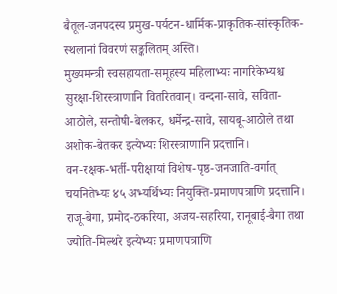बैतूल-जनपदस्य प्रमुख-पर्यटन-धार्मिक-प्राकृतिक-सांस्कृतिक-स्थलानां विवरणं सङ्कलितम् अस्ति।
मुख्यमन्त्री स्वसहायता-समूहस्य महिलाभ्यः नागरिकेभ्यश्च सुरक्षा-शिरस्त्राणानि वितरितवान्। वन्दना-सावे, सविता-आठोले, सन्तोषी-बेलकर, धर्मेन्द्र-सावे, सायबू-आठोले तथा अशोक-बेतकर इत्येभ्यः शिरस्त्राणानि प्रदत्तानि।
वन-रक्षक-भर्ती-परीक्षायां विशेष-पृष्ठ-जनजाति-वर्गात् चयनितेभ्यः ४५ अभ्यर्थिभ्यः नियुक्ति-प्रमाणपत्राणि प्रदत्तानि। राजू-बेगा, प्रमोद-ठकरिया, अजय-सहरिया, रानूबाई-बैगा तथा ज्योति-मिल्थरे इत्येभ्यः प्रमाणपत्राणि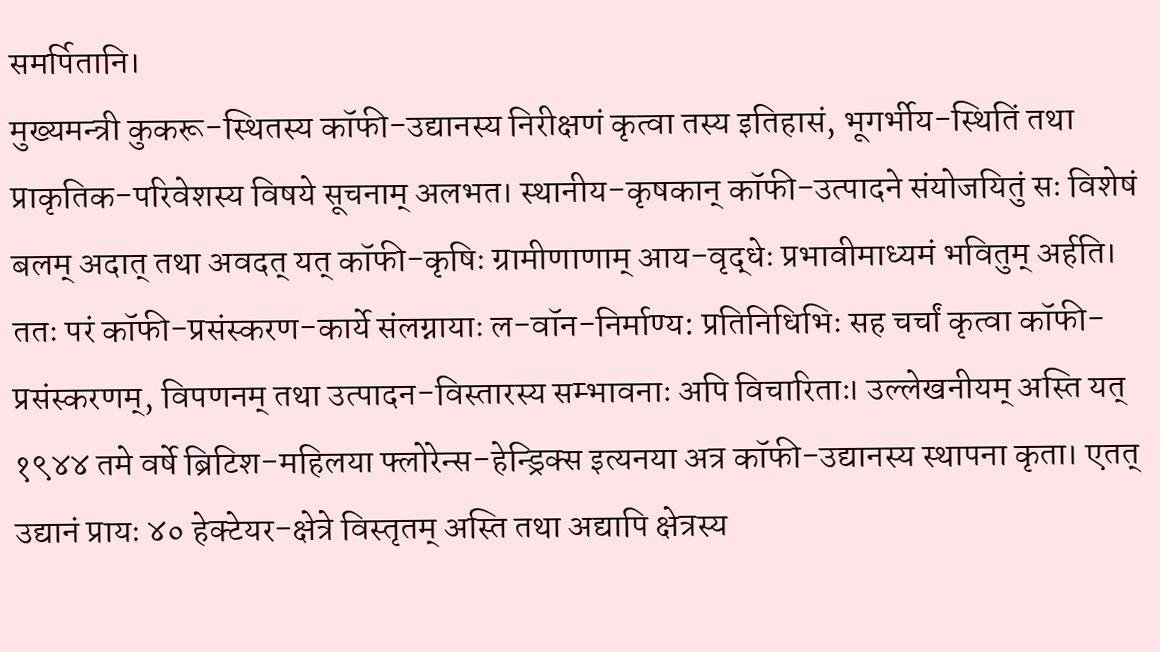समर्पितानि।
मुख्यमन्त्री कुकरू-स्थितस्य कॉफी-उद्यानस्य निरीक्षणं कृत्वा तस्य इतिहासं, भूगर्भीय-स्थितिं तथा प्राकृतिक-परिवेशस्य विषये सूचनाम् अलभत। स्थानीय-कृषकान् कॉफी-उत्पादने संयोजयितुं सः विशेषं बलम् अदात् तथा अवदत् यत् कॉफी-कृषिः ग्रामीणाणाम् आय-वृद्धेः प्रभावीमाध्यमं भवितुम् अर्हति।
ततः परं कॉफी-प्रसंस्करण-कार्ये संलग्नायाः ल-वॉन-निर्माण्य: प्रतिनिधिभिः सह चर्चां कृत्वा कॉफी-प्रसंस्करणम्, विपणनम् तथा उत्पादन-विस्तारस्य सम्भावनाः अपि विचारिताः। उल्लेखनीयम् अस्ति यत् १९४४ तमे वर्षे ब्रिटिश-महिलया फ्लोरेन्स-हेन्ड्रिक्स इत्यनया अत्र कॉफी-उद्यानस्य स्थापना कृता। एतत् उद्यानं प्रायः ४० हेक्टेयर-क्षेत्रे विस्तृतम् अस्ति तथा अद्यापि क्षेत्रस्य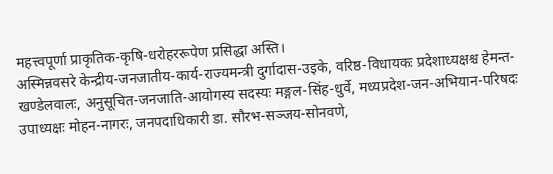महत्त्वपूर्णा प्राकृतिक-कृषि-धरोहररूपेण प्रसिद्धा अस्ति।
अस्मिन्नवसरे केन्द्रीय-जनजातीय-कार्य-राज्यमन्त्री दुर्गादास-उइके, वरिष्ठ-विधायकः प्रदेशाध्यक्षश्च हेमन्त-खण्डेलवालः, अनुसूचित-जनजाति-आयोगस्य सदस्यः मङ्गल-सिंह-धुर्वे, मध्यप्रदेश-जन-अभियान-परिषदः उपाध्यक्षः मोहन-नागरः, जनपदाधिकारी डा. सौरभ-सञ्जय-सोनवणे,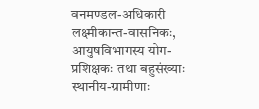वनमण्डल-अधिकारी लक्ष्मीकान्त-वासनिकः, आयुषविभागस्य योग-प्रशिक्षकः तथा बहुसंख्याः स्थानीय-ग्रामीणाः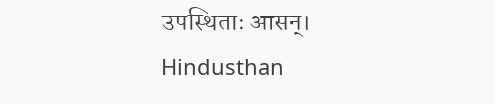उपस्थिताः आसन्।
Hindusthan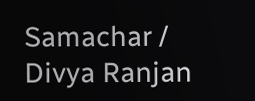Samachar / Divya Ranjan